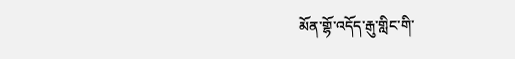མོན་གྷོ་འདོད་རྒུ་གླིང་གི་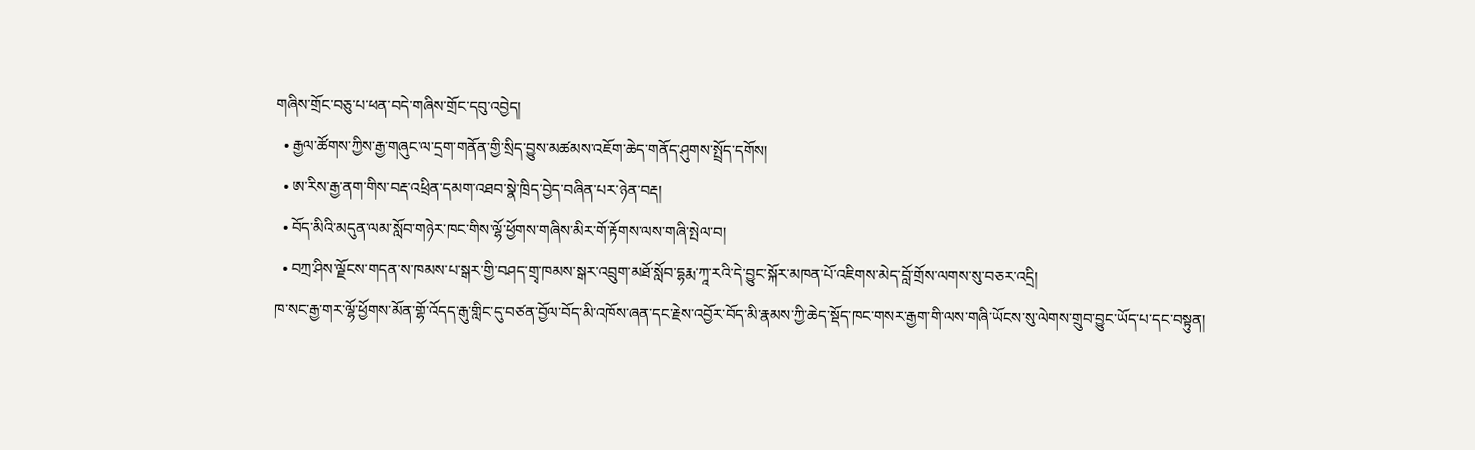གཞིས་གྲོང་བཅུ་པ་ཕན་བདེ་གཞིས་གྲོང་དབུ་འབྱེད།
  • རྒྱལ་ཚོགས་ཀྱིས་རྒྱ་གཞུང་ལ་དྲག་གནོན་གྱི་སྲིད་བྱུས་མཚམས་འཇོག་ཆེད་གནོད་ཤུགས་སྤྲོད་དགོས།
  • ཨ་རིས་རྒྱ་ནག་གིས་བརྡ་འཕྲིན་དམག་འཐབ་སྣེ་ཁྲིད་བྱེད་བཞིན་པར་ཉེན་བརྡ།
  • བོད་མིའི་མདུན་ལམ་སློབ་གཉེར་ཁང་གིས་ལྷོ་ཕྱོགས་གཞིས་མིར་གོ་རྟོགས་ལས་གཞི་སྤེལ་བ།
  • བཀྲ་ཤིས་ལྗོངས་གདན་ས་ཁམས་པ་སྒར་གྱི་བཤད་གྲྭ་ཁམས་སྒར་འབྲུག་མཐོ་སློབ་དྷརྨ་ཀཱ་རའི་དེ་བྱུང་སྐོར་མཁན་པོ་འཇིགས་མེད་བློ་གྲོས་ལགས་སུ་བཅར་འདྲི།
ཁ་སང་རྒྱ་གར་ལྷོ་ཕྱོགས་མོན་གྷོ་འོདད་རྒུ་གླིང་དུ་བཙན་བྱོལ་བོད་མི་འཁོས་ཞན་དང་རྗེས་འབྱོར་བོད་མི་རྣམས་ཀྱི་ཆེད་སྡོད་ཁང་གསར་རྒྱག་གི་ལས་གཞི་ཡོངས་སུ་ལེགས་གྲུབ་བྱུང་ཡོད་པ་དང་བསྟུན།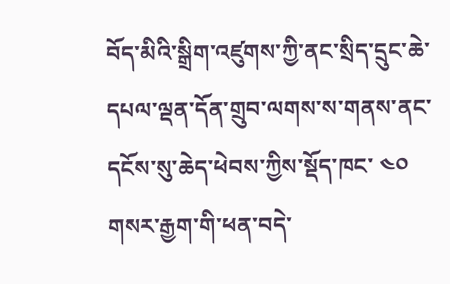བོད་མིའི་སྒྲིག་འཛུགས་ཀྱི་ནང་སྲིད་དྲུང་ཆེ་དཔལ་ལྡན་དོན་གྲུབ་ལགས་ས་གནས་ནང་དངོས་སུ་ཆེད་ཕེབས་ཀྱིས་སྡོད་ཁང་ ༤༠ གསར་རྒྱག་གི་ཕན་བདེ་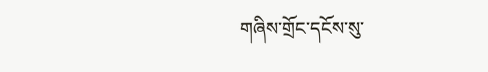གཞིས་གྲོང་དངོས་སུ་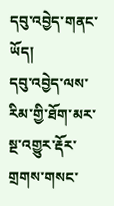དབུ་འབྱེད་གནང་ཡོད།
དབུ་འབྱེད་ལས་རིམ་གྱི་ཐོག་མར་སྔ་འགྱུར་རྡོར་གྲགས་གསང་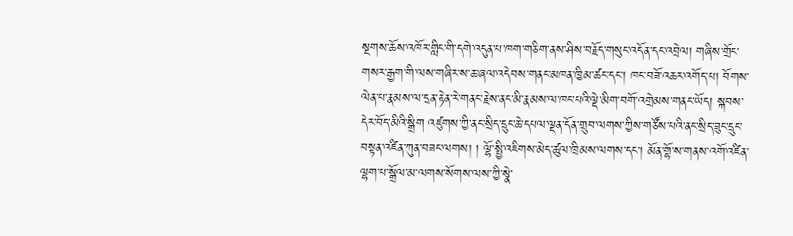སྔགས་ཆོས་འཁོར་གླིང་གི་དགེ་འདུན་པ་ཁག་གཅིག་ནས་ཤིས་བརྗོད་གསུང་འདོན་དང་འབྲེལ། གཞིས་གྲོང་གསར་རྒྱག་གི་ལས་གཞིར་ས་ཆ་ཞལ་འདེབས་གནང་མཁན་ཁྱིམ་ཚང་དང་། ཁང་བཟོ་འཆར་འགོད་པ། བོགས་ལེན་པ་རྣམས་ལ་དྲན་རྟེན་རེ་གནང་རྗེས་ནང་མི་རྣམས་ལ་ཁང་པའི་ལྡེ་མིག་བགོ་འགྲེམས་གནང་ཡོད། སྐབས་དེར་བོད་མིའི་སྒྲིག འཛུགས་ཀྱི་ནང་སྲིད་དྲུང་ཆེ་དཔལ་ལྡན་དོན་གྲུབ་ལགས་ཀྱིས་གཙོས་པའི་ནང་སྲིད་ཟུང་དྲུང་བསྟན་འཛིན་ཀུན་བཟང་ལགས། ། ལྷོ་སྤྱི་འཇིགས་མེད་ཚུལ་ཁྲིམས་ལགས་དང་། མོན་གྷོ་ས་གནས་འགོ་འཛིན་ལྷག་པ་སྒྲོལ་མ་ལགས་སོགས་ལས་ཀྱི་སྣེ་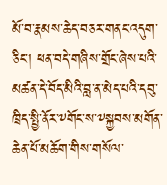མོ་བ་རྣམས་ཆེད་བཅར་གནང་འདུག་ཅིང་། ཕན་བདེ་གཞིས་གྲོང་ཞེས་པའི་མཚན་དེ་བོད་མིའི་བླ་ན་མེད་པའི་དབུ་ཁྲིད་སྤྱི་ནོར་༸གོང་ས་༸སྐྱབས་མགོན་ཆེན་པོ་མཆོག་གིས་གསོལ་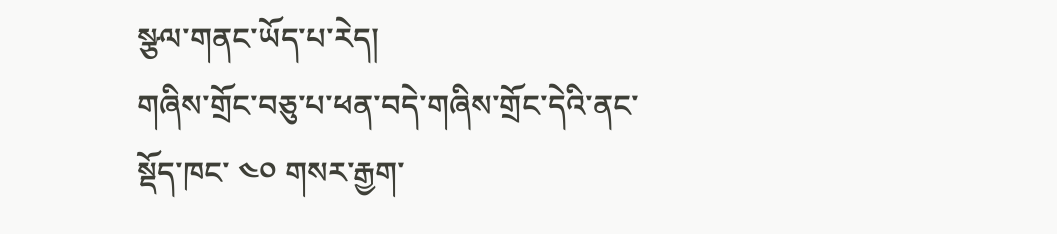སྩལ་གནང་ཡོད་པ་རེད།
གཞིས་གྲོང་བཅུ་པ་ཕན་བདེ་གཞིས་གྲོང་དེའི་ནང་སྡོད་ཁང་ ༤༠ གསར་རྒྱག་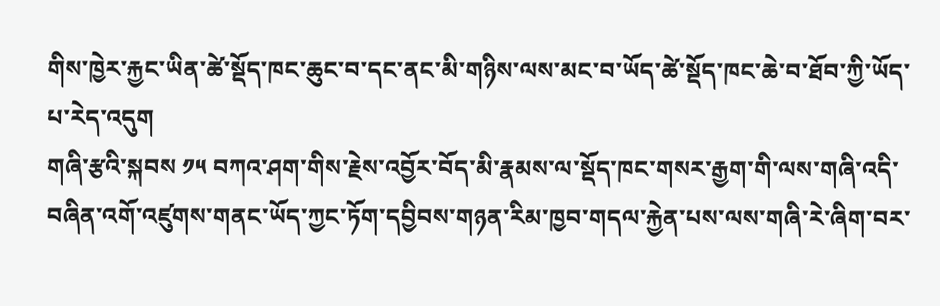གིས་ཁྱེར་རྐྱང་ཡིན་ཚེ་སྡོད་ཁང་ཆུང་བ་དང་ནང་མི་གཉིས་ལས་མང་བ་ཡོད་ཚེ་སྡོད་ཁང་ཆེ་བ་ཐོབ་ཀྱི་ཡོད་པ་རེད་འདུག
གཞི་རྩའི་སྐབས ༡༥ བཀའ་ཤག་གིས་རྗེས་འབྱོར་བོད་མི་རྣམས་ལ་སྡོད་ཁང་གསར་རྒྱག་གི་ལས་གཞི་འདི་བཞིན་འགོ་འཛུགས་གནང་ཡོད་ཀྱང་ཏོག་དབྱིབས་གཉན་རིམ་ཁྱབ་གདལ་རྐྱེན་པས་ལས་གཞི་རེ་ཞིག་བར་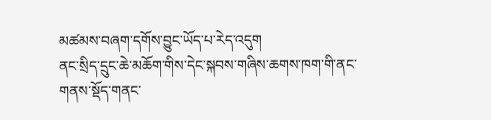མཚམས་བཞག་དགོས་བྱུང་ཡོད་པ་རེད་འདུག
ནང་སྲིད་དྲུང་ཆེ་མཆོག་གིས་དེང་སྐབས་གཞིས་ཆགས་ཁག་གི་ནང་གནས་སྡོད་གནང་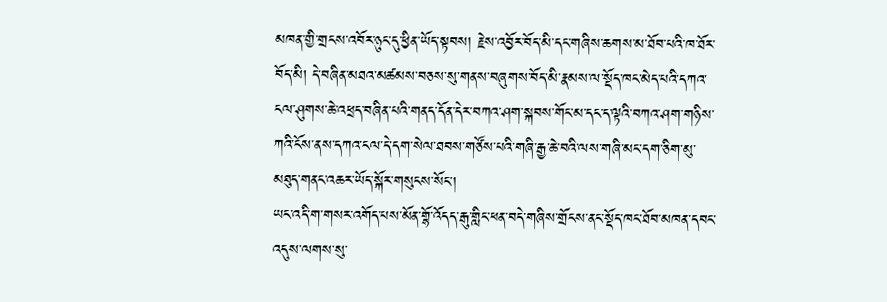མཁན་གྱི་གྲངས་འབོར་ཉུང་དུ་ཕྱིན་ཡོད་སྟབས། རྗེས་འབྱོར་བོད་མི་དང་གཞིས་ཆགས་མ་ཐོབ་པའི་ཁ་ཐོར་བོད་མི། དེ་བཞིན་མཐའ་མཚམས་བཅས་སུ་གནས་བཞུགས་བོད་མི་རྣམས་ལ་སྡོད་ཁང་མེད་པའི་དཀའ་ངལ་ཤུགས་ཆེ་འཕྲད་བཞིན་པའི་གནད་དོན་དེར་བཀའ་ཤག་སྐབས་གོང་མ་དང་ད་ལྟའི་བཀའ་ཤག་གཉིས་ཀའི་ངོས་ནས་དཀའ་ངལ་དེ་དག་སེལ་ཐབས་གཙོས་པའི་གཞི་རྒྱ་ཆེ་བའི་ལས་གཞི་མང་དག་ཅིག་མུ་མཐུད་གནང་འཆར་ཡོད་སྐོར་གསུངས་སོང་།
ཡང་འདི་ག་གསར་འགོད་པས་མོན་གྷོ་འོདད་རྒུ་གླིང་ཕན་བདེ་གཞིས་གྲོངས་ནང་སྡོད་ཁང་ཐོབ་མཁན་དབང་འདུས་ལགས་སུ་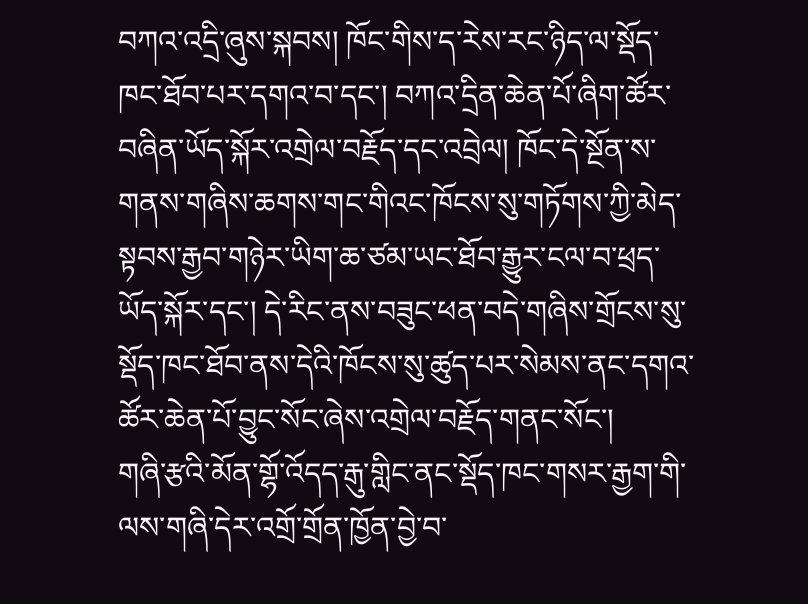བཀའ་འདྲི་ཞུས་སྐབས། ཁོང་གིས་ད་རེས་རང་ཉིད་ལ་སྡོད་ཁང་ཐོབ་པར་དགའ་བ་དང་། བཀའ་དྲིན་ཆེན་པོ་ཞིག་ཚོར་བཞིན་ཡོད་སྐོར་འགྲེལ་བརྗོད་དང་འབྲེལ། ཁོང་དེ་སྔོན་ས་གནས་གཞིས་ཆགས་གང་གིའང་ཁོངས་སུ་གཏོགས་ཀྱི་མེད་སྟབས་རྒྱབ་གཉེར་ཡིག་ཆ་ཙམ་ཡང་ཐོབ་རྒྱུར་ངལ་བ་ཕྲད་ཡོད་སྐོར་དང་། དེ་རིང་ནས་བཟུང་ཕན་བདེ་གཞིས་གྲོངས་སུ་སྡོད་ཁང་ཐོབ་ནས་དེའི་ཁོངས་སུ་ཚུད་པར་སེམས་ནང་དགའ་ཚོར་ཆེན་པོ་བྱུང་སོང་ཞེས་འགྲེལ་བརྗོད་གནང་སོང་།
གཞི་རྩའི་མོན་གྷོ་འོདད་རྒུ་གླིང་ནང་སྡོད་ཁང་གསར་རྒྱག་གི་ལས་གཞི་དེར་འགྲོ་གྲོན་ཁྱོན་བྱེ་བ་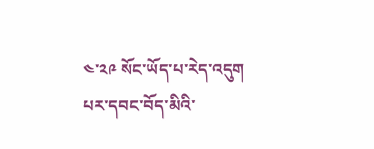༤་༢༩ སོང་ཡོད་པ་རེད་འདུག པར་དབང་བོད་མིའི་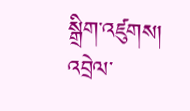སྒྲིག་འཛུགས།
འབྲེལ་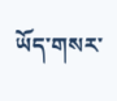ཡོད་གསར་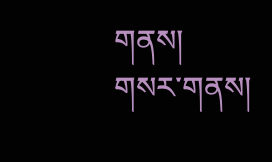གནས།
གསར་གནས།